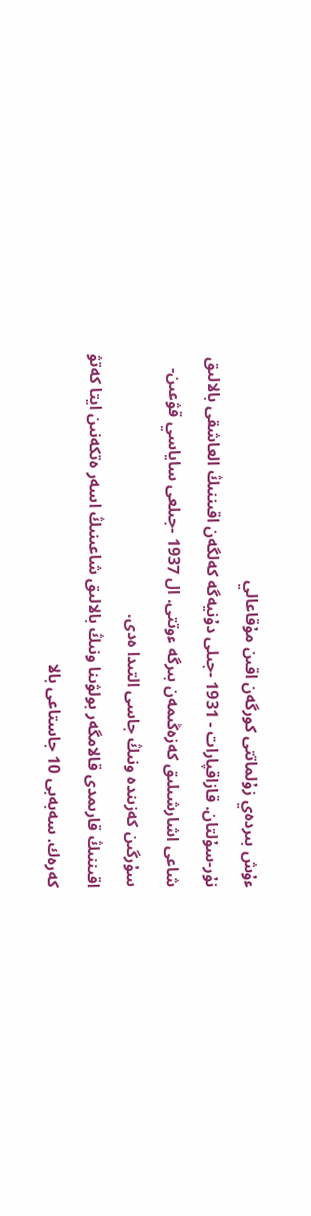ءۇش بىردەي زۇلماتتى كورگەن اقىن مۇقاعالي
نۇر-سۇلتان. قازاقپارات - 1931 -جىلى دۇنيەگە كەلگەن اقىننىڭ العاشقى بالالىق شاعى اشارشىلىق كەزەڭىمەن بىرگە ءوتتى. ال 1937 -جىلعى ساياسي قۋعىن- سۇرگىن كەزىندە ونىڭ جاسى التىدا ەدى.
اقىننىڭ قارىمدى قالامگەر بولۋىنا ونىڭ بالالىق شاعىنىڭ اسەر ەتكەنىن ايتا كەتۋ كەرەك. سەبەبى 10 جاستاعى بالا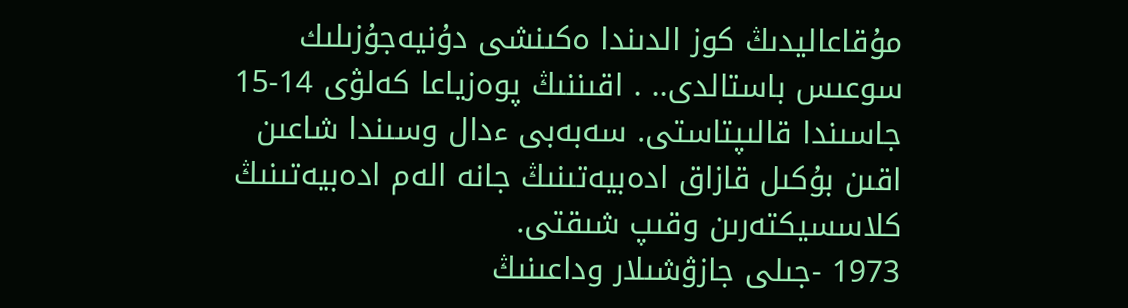مۇقاعاليدىڭ كوز الدىندا ەكىنشى دۇنيەجۇزىلىك سوعىس باستالدى.. . اقىننىڭ پوەزياعا كەلۋى 14-15 جاسىندا قالىپتاستى. سەبەبى ءدال وسىندا شاعىن اقىن بۇكىل قازاق ادەبيەتىنىڭ جانە الەم ادەبيەتىنىڭ كلاسسيكتەرىن وقىپ شىقتى.
1973 -جىلى جازۋشىلار وداعىنىڭ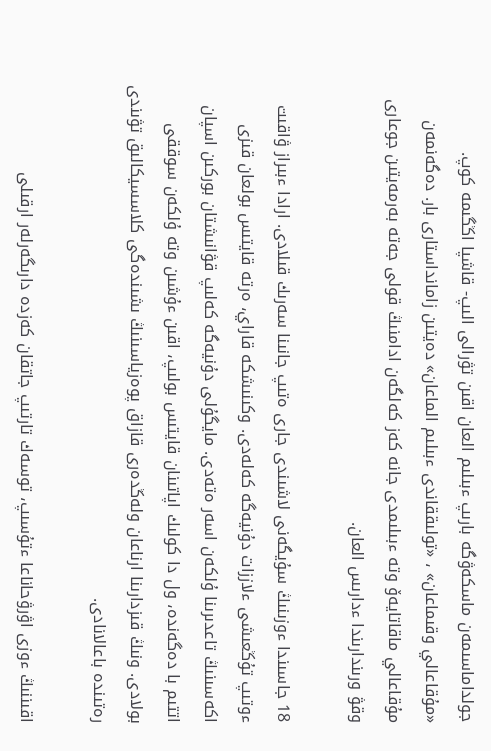جولداماسىمەن ماسكەۋگە بارىپ ءبىلىم العان اقىن تۋرالى الىپ- قاشپا اڭگىمە كوپ. «مۇقاعالي وقىماعان» ، «تولىققاندى ءبىلىم الماعان» دەيتىن زامانداستارى بار. دەگەنمەن مۇقاعالي ماقاتايەۆ وتە ءبىلىمدى جانە كەز كەلگەن ادامنىڭ قولى جەتە بەرمەيتىن جوعارى وقۋ ورىندارىندا ءدارىس العان.

18 جاسىندا ءوزىنىڭ سۇيگەنى لاشىندى جارى ەتىپ جانىنا سەرىك قىلادى. ارادا ءبىراز ۋاقىت ءوتىپ تۇڭعىشى ءلاززات دۇنيەگە كەلەدى. وكىنىشكە قاراي، ەرتە قايتىس بولعان قىزى اكەسىنىڭ تاعدىرىنا ۇلكەن اسەر ەتەدى. مايگۇلى دۇنيەگە كەلىپ قۋانىشتان بوركىن اسپان اتتىم با دەگەندە، ول دا كولىك اپاتىنان قايتىس بولىپ، اقىن ءۇشىن وتە ۇلكەن سوققى بولادى. ونىڭ قىزدارىنا ارناعان ولەڭدەرى قازاق پوەزياسىنىڭ ىشىندەگى كلاسسيكالىق تۋىندى رەتىندە باعالانادى.

اقىننىڭ ءوزى اۋرۋحاناعا ءتۇسىپ، توسەك تارتىپ جاتقان كەزدە دارىگەرلەر ارقىلى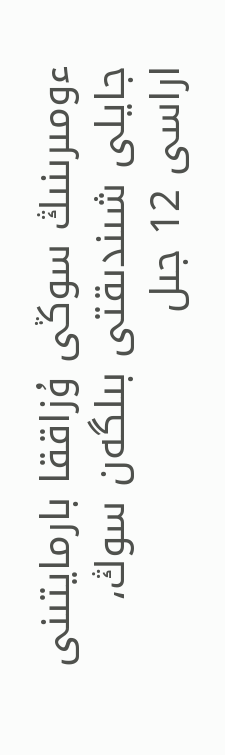ءومىرىنىڭ سوڭى ۇزاققا بارمايتىنى جايلى شىندىقتى بىلگەن سوڭ، اراسى 12 جىل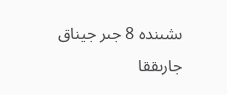ىشىندە 8 جىر جيناق جارىققا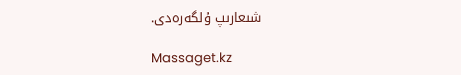شىعارىپ ۇلگەرەدى.

Massaget.kz